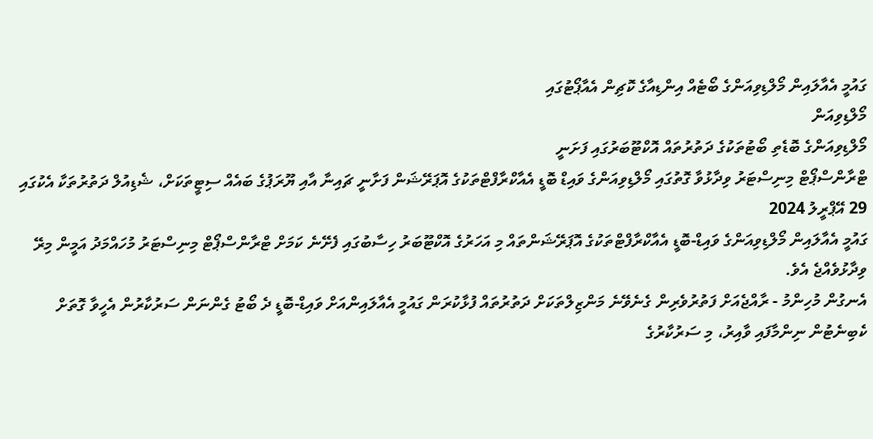ގައުމީ އެއާލައިން މޯލްޑިވިއަންގެ ބޯޓެއް އިންޑިއާގެ ކޮޗިން އެއާޕޯޓުގައި
މޯލްޑިވިއަން
މޯލްޑިވިއަންގެ ބޮޑެތި ބޯޓުތަކުގެ ދަތުރުތައް އޮކްޓޫބަރުގައި ފަށަނީ
ޓްރާންސްޕޯޓް މިނިސްޓަރު ވިދާޅުވާ ގޮތުގައި މޯލްޑިވިއަންގެ ވައިޑް ބޮޑީ އެއާކްރާފްޓްތަކުގެ އޮޕަރޭޝަން ފަށާނީ ޗައިނާ އާއި ޔޫރަޕުގެ ބައެއް ސިޓީތަކަށް، ޝެޑިއުލް ދަތުރުތަކާ އެކުގައި
29 އޭޕްރީލު 2024
ގައުމީ އެއާލައިން މޯލްޑިވިއަންގެ ވައިޑް-ބޮޑީ އެއާކްރާފްޓްތަކުގެ އޮޕަރޭޝަންތައް މި އަހަރުގެ އޮކްޓޫބަރު ހިސާބުގައި ފެށޭނެ ކަމަށް ޓްރާންސްޕޯޓް މިނިސްޓަރު މުހައްމަދު އަމީން މިރޭ ވިދާޅުވެއްޖެ އެވެ.
އެނގުން މުހިންމު - ރާއްޖެއަށް ފަތުރުވެރިން ގެނެވޭނެ މަންޒިލްތަކަށް ދަތުރުތައް ފުޅާކުރަން ގައުމީ އެއާލައިންއަށް ވައިޑް-ބޮޑީ ދެ ބޯޓު ގެންނަން ސަރުކާރުން އެހީވާ ގޮތަށް ކެބިނެޓުން ނިންމާފައި ވާއިރު، މި ސަރުކާރުގެ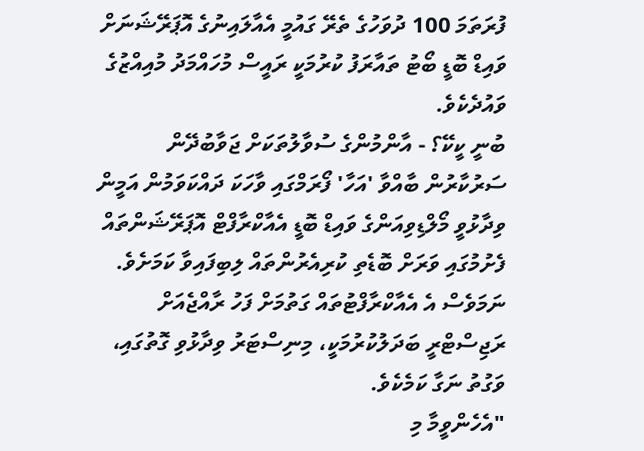ފުރަތަމަ 100 ދުވަހުގެ ތެރޭ ގައުމީ އެއާލައިނުގެ އޮޕަރޭޝަނަށް ވައިޑް ބޮޑީ ބޯޓު ތައާރަފު ކުރުމަކީ ރައީސް މުހައްމަދު މުއިއްޒުގެ ވައުދެކެވެ.
ބުނީ ކީކޭ؟ - އާންމުންގެ ސުވާލުތަކަށް ޖަވާބުދޭން ސަރުކާރުން ބާއްވާ 'އަހާ' ފޯރަމްގައި ވާހަކަ ދައްކަވަމުން އަމީން ވިދާޅުވީ މޯލްޑިވިއަންގެ ވައިޑް ބޮޑީ އެއާކްރާފްޓް އޮޕަރޭޝަންތައް ފެށުމުގައި ވަރަށް ބޮޑެތި ކުރިއެރުންތައް ލިބިފައިވާ ކަމަށެވެ. ނަމަވެސް އެ އެއާކްރާފްޓުތައް ގަތުމަށް ފަހު ރާއްޖެއަށް ރަޖިސްޓްރީ ބަދަލުކުރުމަކީ، މިނިސްޓަރު ވިދާޅުވި ގޮތުގައި، ވަގުތު ނަގާ ކަމެކެވެ.
"އެހެންވީމާ މި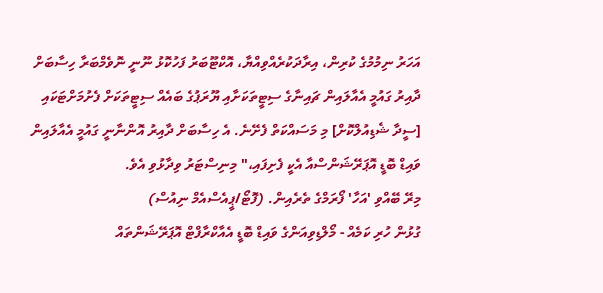އަހަރު ނިމުމުގެ ކުރިން، އިރާދަކުރެއްވިއްޔާ، އޮކްޓޫބަރު ފަހުކޮޅު ނޫނީ ނޮވެމްބަރާ ހިސާބަށް ދާއިރު ގައުމީ އެއާލައިން ޗައިނާގެ ސިޓީތަކަށާއި ޔޫރަޕުގެ ބައެއް ސިޓީތަކަށް ފެށުމަށްޓަކައި [ސީދާ ޝެޑިއުލްކޮށް] މި މަސައްކަތް ފެށޭނެ. އެ ހިސާބަށް ދާއިރު އޮންނާނީ ގައުމީ އެއާލައިން ވައިޑް ބޮޑީ އޮޕަރޭޝަންސްއާ އެކީ ފެށިފައި،" މިނިސްޓަރު ވިދާޅުވި އެވެ.
މިރޭ ބޭއްވި 'އަހާ' ފޯރަމްގެ ތެރެއިން. (ފޮޓޯ/ޕީއެސްއެމް ނިއުސް)
ގުޅުން ހުރި ކަމެއް - މޯލްޑިވިއަންގެ ވައިޑް ބޮޑީ އެއާކްރާފްޓް އޮޕަރޭޝަންތައް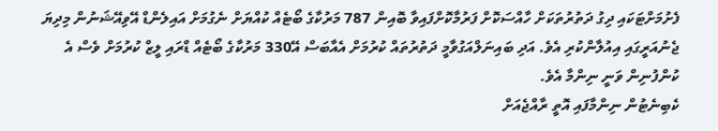ފެށުމަށްޓަކައި ދިގު ދަތުރުތަކަށް ހާއްސަކޮށް ފަރުމާކޮށްފައިވާ ބޮއިން 787 މަރުކާގެ ބޯޓެއް ކުއްޔަށް ނެގުމަށް އައިލެންޑް އޭވިއޭޝަނުން މިދިޔަ ޖެނުއަރީގައި އިއުލާންކުރި އެވެ. އަދި ބައިނަލްއަގުވާމީ ދަތުރުތައް ކުރުމަށް އެއާބަސް އޭ330 މަރުކާގެ ބޯޓެއް ޑްރައި ލީޒް ކުރުމަށް ވެސް އެ ކުންފުނިން ވަނީ ނިންމާ އެވެ.
ކެބިނެޓުން ނިންމާފައި އޮތީ ރާއްޖެއަށް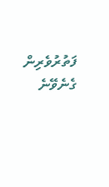ފަތުރުވެރިން ގެނެވޭނެ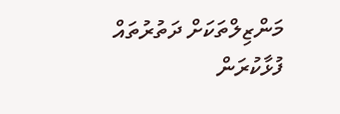މަންޒިލްތަކަށް ދަތުރުތައް ފުޅާކުރަން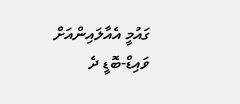ގައުމީ އެއާލައިންއަށް ވައިޑް-ބޮޑީ ދެ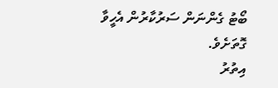ބޯޓު ގެންނަން ސަރުކާރުން އެހީވާ ގޮތަށެވެ.
އިތުރު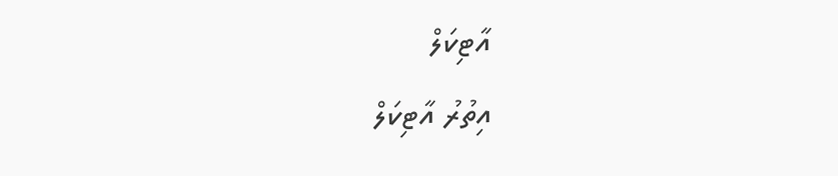އާޓިކަލް
އިތުރު އާޓިކަލް